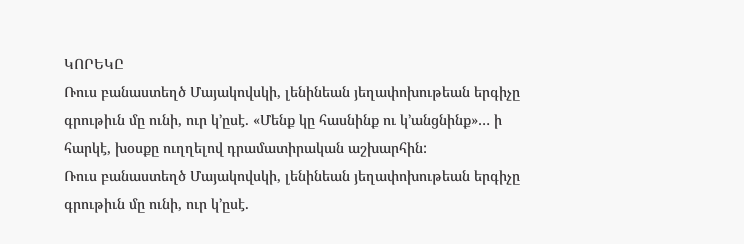ԿՈՐԵԿԸ
Ռուս բանաստեղծ Մայակովսկի, լենինեան յեղափոխութեան երգիչը գրութիւն մը ունի, ուր կ՚ըսէ. «Մենք կը հասնինք ու կ՚անցնինք»… ի հարկէ, խօսքը ուղղելով դրամատիրական աշխարհին:
Ռուս բանաստեղծ Մայակովսկի, լենինեան յեղափոխութեան երգիչը գրութիւն մը ունի, ուր կ՚ըսէ.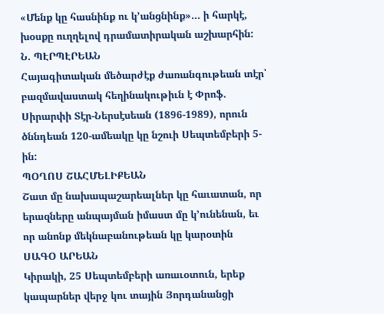«Մենք կը հասնինք ու կ՚անցնինք»… ի հարկէ, խօսքը ուղղելով դրամատիրական աշխարհին:
Ն. ՊԷՐՊԷՐԵԱՆ
Հայագիտական մեծարժէք ժառանգութեան տէր՝ բազմավաստակ հեղինակութիւն է Փրոֆ. Սիրարփի Տէր-Ներսէսեան (1896-1989), որուն ծննդեան 120-ամեակը կը նշուի Սեպտեմբերի 5-ին:
ՊՕՂՈՍ ՇԱՀՄԵԼԻՔԵԱՆ
Շատ մը նախապաշարեալներ կը հաւատան, որ երազները անպայման իմաստ մը կ՚ունենան, եւ որ անոնք մեկնաբանութեան կը կարօտին
ՍԱԳՕ ԱՐԵԱՆ
Կիրակի, 25 Սեպտեմբերի առաւօտուն, երեք կապարներ վերջ կու տային Յորդանանցի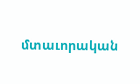մտաւորական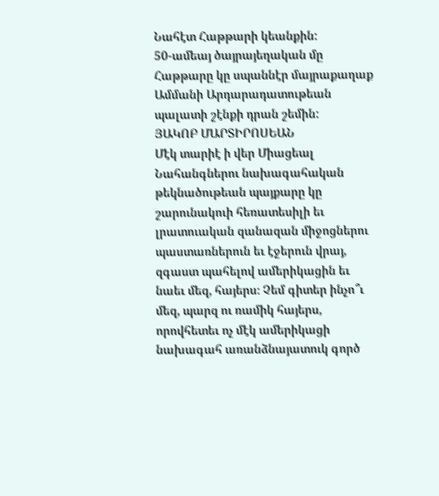Նահէտ Հաթթարի կեանքին:
50-ամեայ ծայրայեղական մը Հաթթարը կը սպաննէր մայրաքաղաք Ամմանի Արդարադատութեան պալատի շէնքի դրան շեմին:
ՅԱԿՈԲ ՄԱՐՏԻՐՈՍԵԱՆ
Մէկ տարիէ ի վեր Միացեալ Նահանգներու նախագահական թեկնածութեան պայքարը կը շարունակուի հեռատեսիլի եւ լրատուական զանազան միջոցներու պաստառներուն եւ էջերուն վրայ, զգաստ պահելով ամերիկացին եւ նաեւ մեզ, հայերս։ Չեմ գիտեր ինչո՞ւ մեզ, պարզ ու ռամիկ հայերս, որովհետեւ ոչ մէկ ամերիկացի նախագահ առանձնայատուկ գործ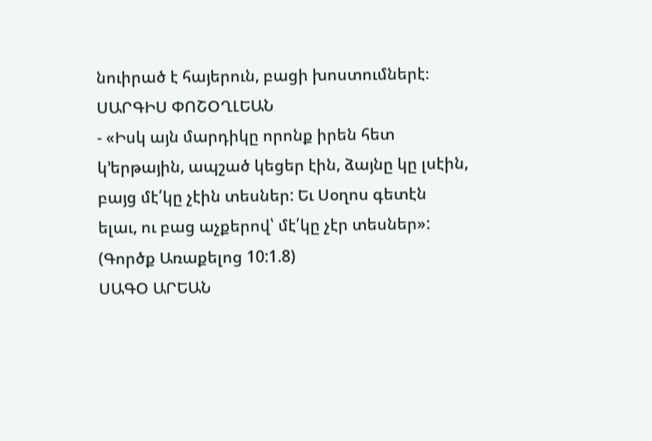նուիրած է հայերուն, բացի խոստումներէ։
ՍԱՐԳԻՍ ՓՈՇՕՂԼԵԱՆ
- «Իսկ այն մարդիկը որոնք իրեն հետ կ՚երթային, ապշած կեցեր էին, ձայնը կը լսէին, բայց մէ՛կը չէին տեսներ: Եւ Սօղոս գետէն ելաւ, ու բաց աչքերով՝ մէ՛կը չէր տեսներ»: (Գործք Առաքելոց 10:1.8)
ՍԱԳՕ ԱՐԵԱՆ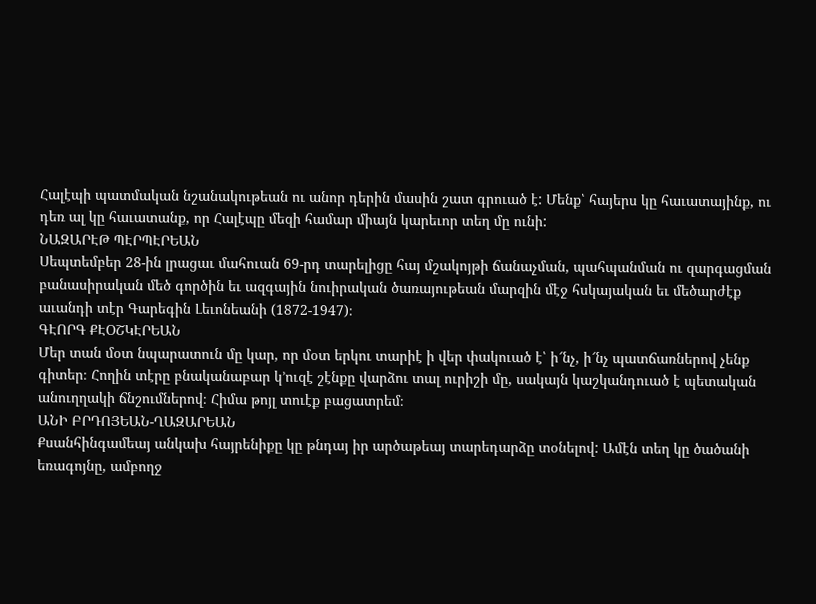Հալէպի պատմական նշանակութեան ու անոր դերին մասին շատ գրուած է: Մենք՝ հայերս կը հաւատայինք, ու դեռ ալ կը հաւատանք, որ Հալէպը մեզի համար միայն կարեւոր տեղ մը ունի:
ՆԱԶԱՐԷԹ ՊԷՐՊԷՐԵԱՆ
Սեպտեմբեր 28-ին լրացաւ մահուան 69-րդ տարելիցը հայ մշակոյթի ճանաչման, պահպանման ու զարգացման բանասիրական մեծ գործին եւ ազգային նուիրական ծառայութեան մարզին մէջ հսկայական եւ մեծարժէք աւանդի տէր Գարեգին Լեւոնեանի (1872-1947)։
ԳԷՈՐԳ ՔԷՕՇԿԷՐԵԱՆ
Մեր տան մօտ նպարատուն մը կար, որ մօտ երկու տարիէ ի վեր փակուած է՝ ի՜նչ, ի՜նչ պատճառներով չենք գիտեր։ Հողին տէրը բնականաբար կ՚ուզէ շէնքը վարձու տալ ուրիշի մը, սակայն կաշկանդուած է պետական անուղղակի ճնշումներով։ Հիմա թոյլ տուէք բացատրեմ։
ԱՆԻ ԲՐԴՈՅԵԱՆ-ՂԱԶԱՐԵԱՆ
Քսանհինգամեայ անկախ հայրենիքը կը թնդայ իր արծաթեայ տարեդարձը տօնելով: Ամէն տեղ կը ծածանի եռագոյնը, ամբողջ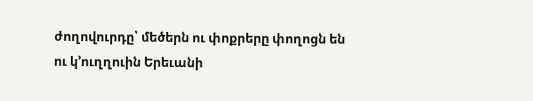ժողովուրդը՝ մեծերն ու փոքրերը փողոցն են ու կ՚ուղղուին Երեւանի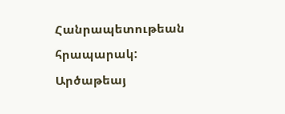Հանրապետութեան հրապարակ: Արծաթեայ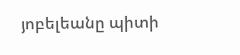յոբելեանը պիտի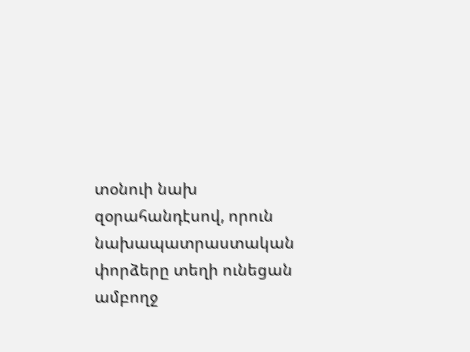տօնուի նախ զօրահանդէսով, որուն նախապատրաստական փորձերը տեղի ունեցան ամբողջ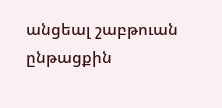անցեալ շաբթուան ընթացքին